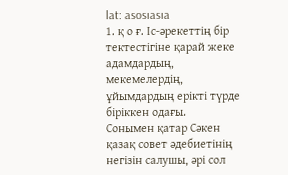lat: asosıasıa
1. қ о ғ. Іс-әрекеттің бір тектестігіне қарай жеке адамдардың, мекемелердің, ұйымдардың ерікті түрде біріккен одағы.
Сонымен қатар Сәкен қазақ совет әдебиетінің негізін салушы, әрі сол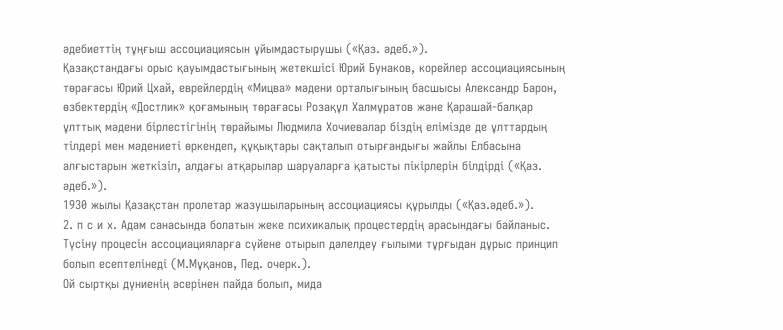әдебиеттің тұңғыш ассоциациясын ұйымдастырушы («Қаз. әдеб.»).
Қазақстандағы орыс қауымдастығының жетекшісі Юрий Бунаков, корейлер ассоциациясының төрағасы Юрий Цхай, еврейлердің «Мицва» мәдени орталығының басшысы Александр Барон, өзбектердің «Достлик» қоғамының төрағасы Розақұл Халмұратов және Қарашай-балқар ұлттық мәдени бірлестігінің төрайымы Людмила Хочиевалар біздің елімізде де ұлттардың тілдері мен мәдениеті өркендеп, құқықтары сақталып отырғандығы жайлы Елбасына алғыстарын жеткізіп, алдағы атқарылар шаруаларға қатысты пікірлерін білдірді («Қаз. әдеб.»).
1930 жылы Қазақстан пролетар жазушыларының ассоциациясы құрылды («Қаз.әдеб.»).
2. п с и х. Адам санасында болатын жеке психикалық процестердің арасындағы байланыс.
Түсіну процесін ассоциацияларға сүйене отырып дәлелдеу ғылыми тұрғыдан дұрыс принцип болып есептелінеді (М.Мұқанов, Пед. очерк.).
Ой сыртқы дүниенің әсерінен пайда болып, мида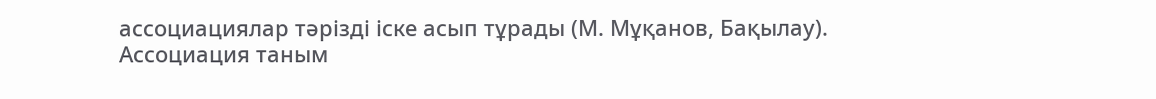ассоциациялар тәрізді іске асып тұрады (М. Мұқанов, Бақылау).
Ассоциация таным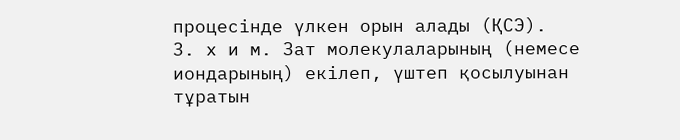процесінде үлкен орын алады (ҚСЭ).
3. х и м. Зат молекулаларының (немесе иондарының) екілеп, үштеп қосылуынан тұратын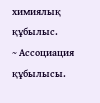химиялық құбылыс.
~ Ассоциация құбылысы.